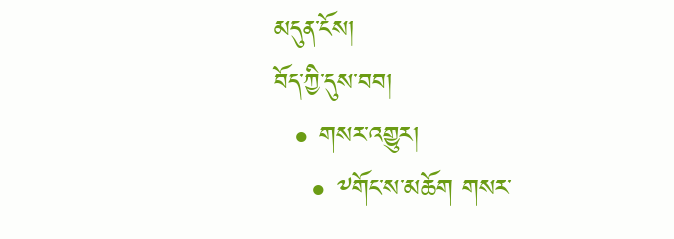མདུན་ངོས།
བོད་ཀྱི་དུས་བབ།
  • གསར་འགྱུར།
    • ༸གོང་ས་མཆོག གསར་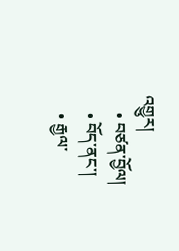འགྱུར།
    • བཙན་བྱོལ།
    • བོད་ནང་།
    • རྒྱལ་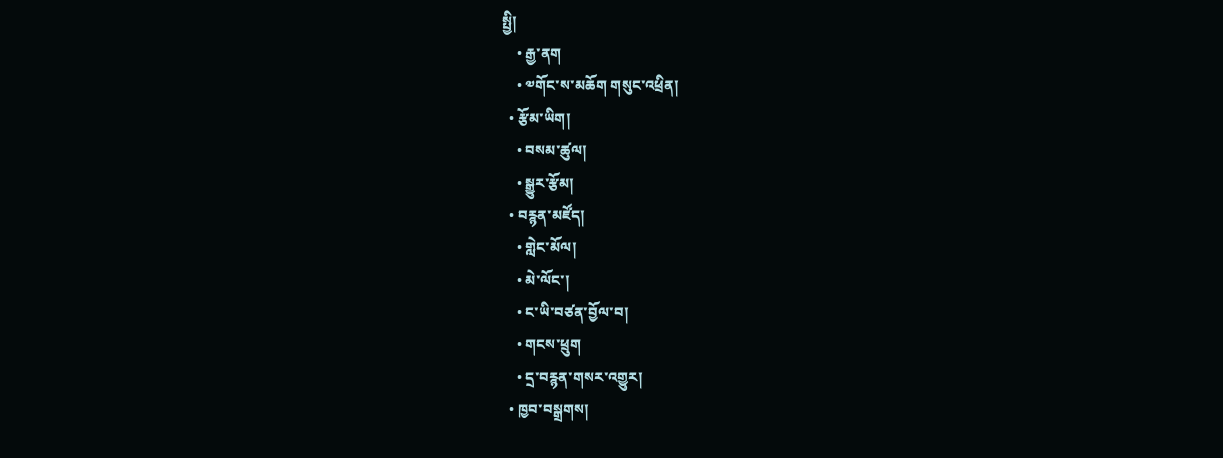སྤྱི།
    • རྒྱ་ནག
    • ༧གོང་ས་མཆོག གསུང་འཕྲིན།
  • རྩོམ་ཡིག།
    • བསམ་ཚུལ།
    • སྒྱུར་རྩོམ།
  • བརྙན་མཛོད།
    • གླེང་མོལ།
    • མེ་ལོང་།
    • ང་ཡི་བཙན་བྱོལ་བ།
    • གངས་ཕྲུག
    • དྲ་བརྙན་གསར་འགྱུར།
  • ཁྱབ་བསྒྲགས།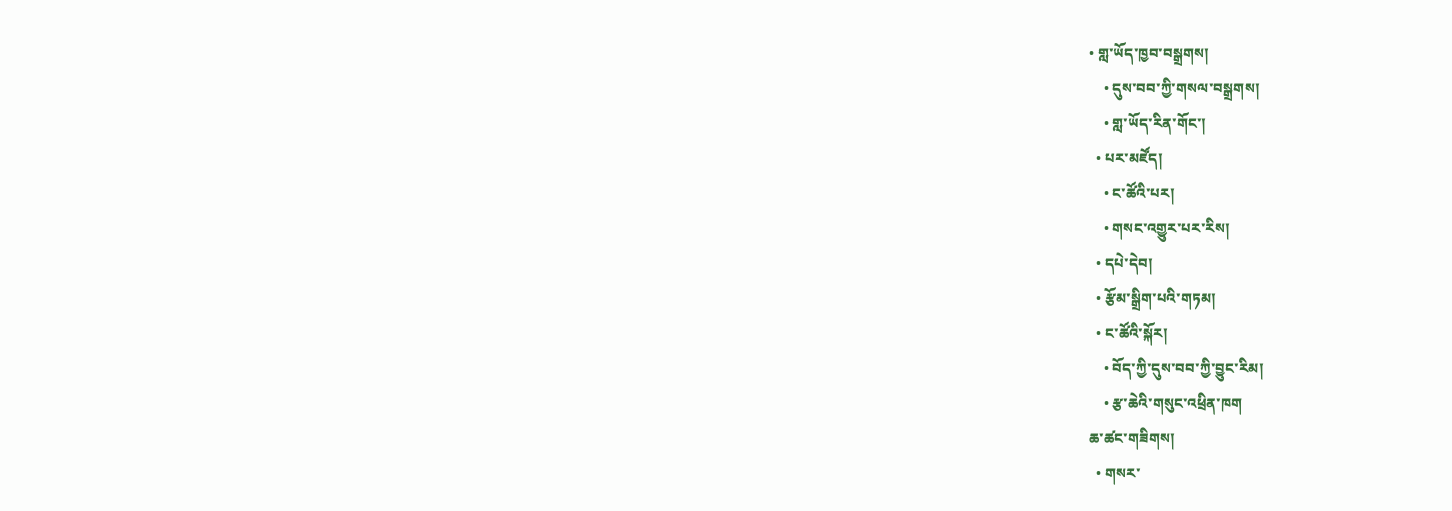• གླ་ཡོད་ཁྱབ་བསྒྲགས།
    • དུས་བབ་ཀྱི་གསལ་བསྒྲགས།
    • གླ་ཡོད་རིན་གོང་།
  • པར་མཛོད།
    • ང་ཚོའི་པར།
    • གསང་འགྱུར་པར་རིས།
  • དཔེ་དེབ།
  • རྩོམ་སྒྲིག་པའི་གཏམ།
  • ང་ཚོའི་སྐོར།
    • བོད་ཀྱི་དུས་བབ་ཀྱི་བྱུང་རིམ།
    • རྩ་ཆེའི་གསུང་འཕྲིན་ཁག
ཆ་ཚང་གཟིགས།
  • གསར་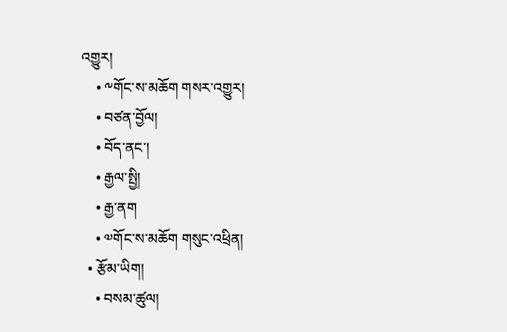འགྱུར།
    • ༸གོང་ས་མཆོག གསར་འགྱུར།
    • བཙན་བྱོལ།
    • བོད་ནང་།
    • རྒྱལ་སྤྱི།
    • རྒྱ་ནག
    • ༧གོང་ས་མཆོག གསུང་འཕྲིན།
  • རྩོམ་ཡིག།
    • བསམ་ཚུལ།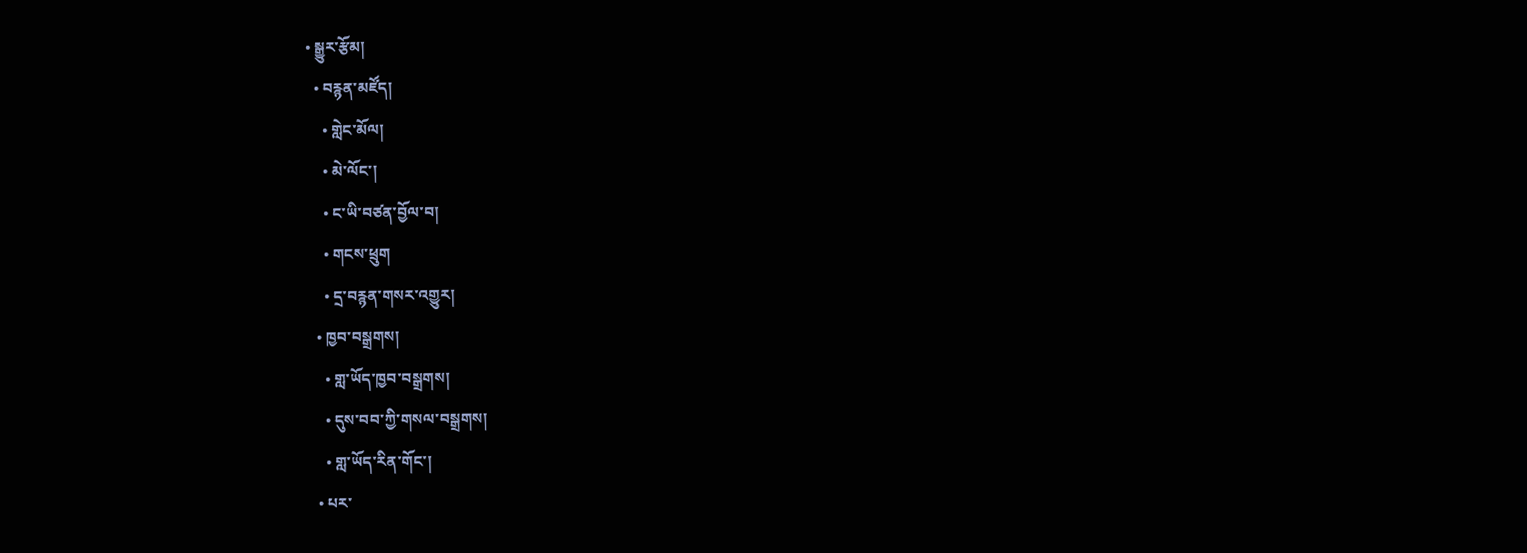• སྒྱུར་རྩོམ།
  • བརྙན་མཛོད།
    • གླེང་མོལ།
    • མེ་ལོང་།
    • ང་ཡི་བཙན་བྱོལ་བ།
    • གངས་ཕྲུག
    • དྲ་བརྙན་གསར་འགྱུར།
  • ཁྱབ་བསྒྲགས།
    • གླ་ཡོད་ཁྱབ་བསྒྲགས།
    • དུས་བབ་ཀྱི་གསལ་བསྒྲགས།
    • གླ་ཡོད་རིན་གོང་།
  • པར་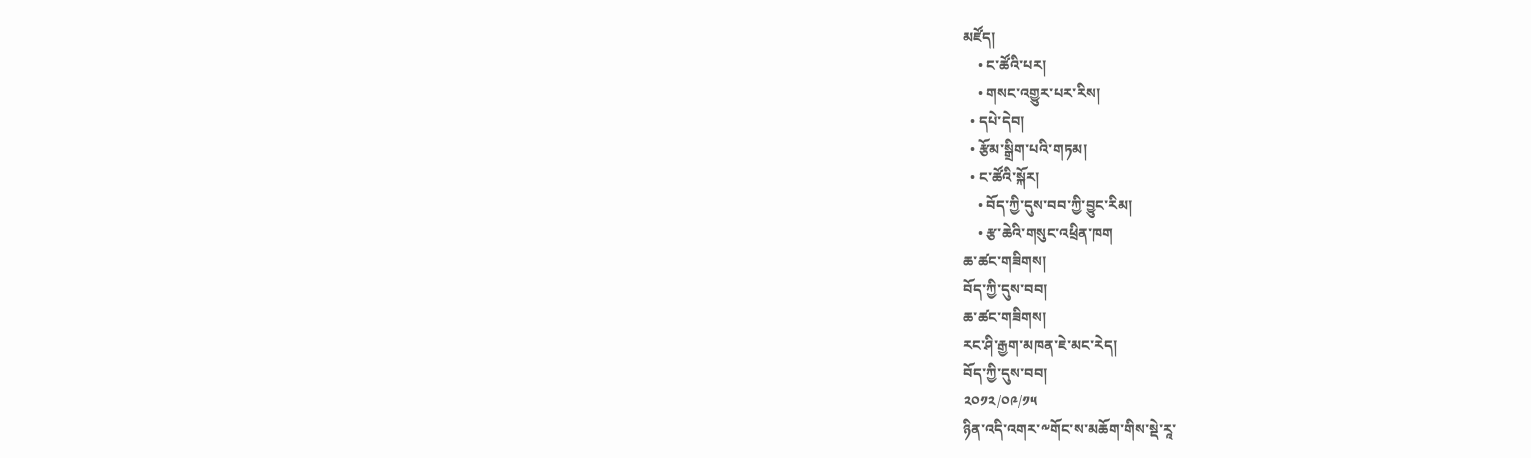མཛོད།
    • ང་ཚོའི་པར།
    • གསང་འགྱུར་པར་རིས།
  • དཔེ་དེབ།
  • རྩོམ་སྒྲིག་པའི་གཏམ།
  • ང་ཚོའི་སྐོར།
    • བོད་ཀྱི་དུས་བབ་ཀྱི་བྱུང་རིམ།
    • རྩ་ཆེའི་གསུང་འཕྲིན་ཁག
ཆ་ཚང་གཟིགས།
བོད་ཀྱི་དུས་བབ།
ཆ་ཚང་གཟིགས།
རང་ཤི་རྒྱག་མཁན་ཇེ་མང་རེད།
བོད་ཀྱི་དུས་བབ།
༢༠༡༢/༠༩/༡༥
ཉིན་འདི་འགར་༸གོང་ས་མཆོག་གིས་སྡེ་རཱ་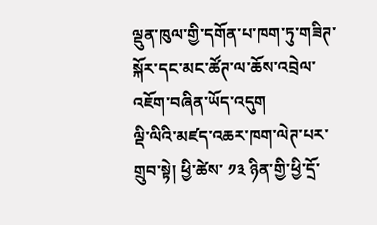ལྡུན་ཁུལ་གྱི་དགོན་པ་ཁག་ཏུ་གཟིཊ་སྐོར་དང་མང་ཚོཊ་ལ་ཆོས་འབྲེལ་འཇོག་བཞིན་ཡོད་འདུག
ལྡི་ལིའི་མཛད་འཆར་ཁག་ལེཊ་པར་གྲུབ་སྟེ། ཕྱི་ཚེས་ ༡༣ ཉིན་གྱི་ཕྱི་དྲོ་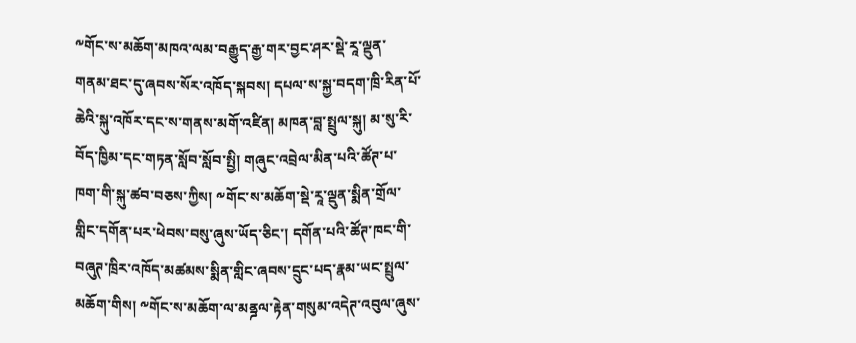༸གོང་ས་མཆོག་མཁའ་ལམ་བརྒྱུད་རྒྱ་གར་བྱང་ཤར་སྡེ་རཱ་ལྡུན་གནམ་ཐང་དུ་ཞབས་སོར་འཁོད་སྐབས། དཔལ་ས་སྐྱ་བདག་ཁྲི་རིན་པོ་ཆེའི་སྐུ་འཁོར་དང་ས་གནས་མགོ་འཛིན། མཁན་བླ་སྤྲུལ་སྐུ། མ་སུ་རི་བོད་ཁྱིམ་དང་གཏན་སློབ་སློབ་སྤྱི། གཞུང་འབྲེལ་མིན་པའི་ཚོཊ་པ་ཁག་གི་སྐུ་ཚབ་བཅས་ཀྱིས། ༸གོང་ས་མཆོག་སྡེ་རཱ་ལྡུན་སྨིན་གྲོལ་གླིང་དགོན་པར་ཕེབས་བསུ་ཞུས་ཡོད་ཅིང་། དགོན་པའི་ཚོཊ་ཁང་གི་བཞུཊ་ཁྲིར་འཁོད་མཚམས་སྨིན་གླིང་ཞབས་དྲུང་པད་རྣམ་ཡང་སྤྲུལ་མཆོག་གིས། ༸གོང་ས་མཆོག་ལ་མནྜལ་རྟེན་གསུམ་འདེཊ་འབུལ་ཞུས་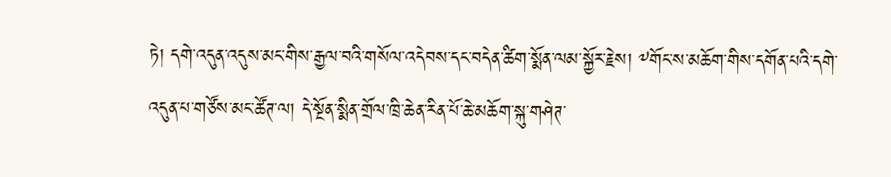ཏེ། དགེ་འདུན་འདུས་མང་གིས་རྒྱལ་བའི་གསོལ་འདེབས་དང་བདེན་ཚིག་སྨོན་ལམ་སྐྱོར་རྗེས། ༸གོང་ས་མཆོག་གིས་དགོན་པའི་དགེ་འདུན་པ་གཙོས་མང་ཚོཊ་ལ། དེ་སྔོན་སྨིན་གྲོལ་ཁྲི་ཆེན་རིན་པོ་ཆེ་མཆོག་སྐུ་གཤེཊ་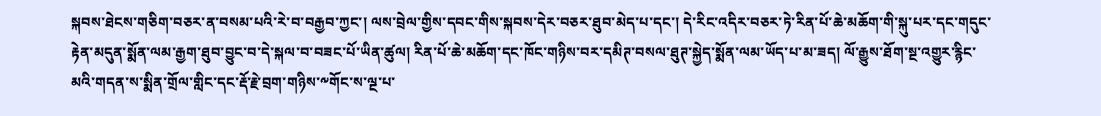སྐབས་ཐེངས་གཅིག་བཅར་ན་བསམ་པའི་རེ་བ་བརྒྱབ་ཀྱང་། ལས་བྲེལ་གྱིས་དབང་གིས་སྐབས་དེར་བཅར་ཐུབ་མེད་པ་དང་། དེ་རིང་འདིར་བཅར་ཏེ་རིན་པོ་ཆེ་མཆོག་གི་སྐུ་པར་དང་གདུང་རྟེན་མདུན་སྨོན་ལམ་རྒྱག་ཐུབ་བྱུང་བ་དེ་སྐལ་བ་བཟང་པོ་ཡིན་ཚུལ། རིན་པོ་ཆེ་མཆོག་དང་ཁོང་གཉིས་བར་དམིཊ་བསལ་ཐུཊ་སྐྱེད་སྨོན་ལམ་ཡོད་པ་མ་ཟད། ལོ་རྒྱུས་ཐོག་སྔ་འགྱུར་རྙིང་མའི་གདན་ས་སྨིན་གྲོལ་གླིང་དང་རྡོ་རྗེ་བྲག་གཉིས་༸གོང་ས་ལྔ་པ་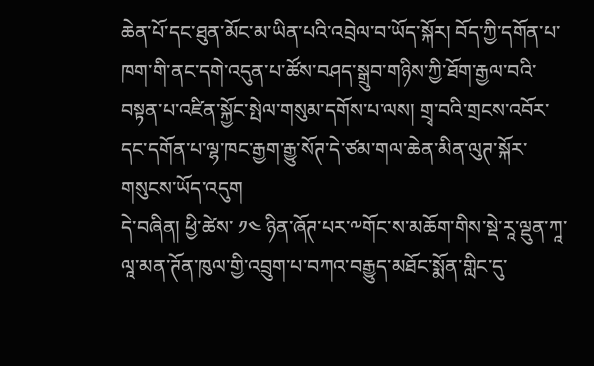ཆེན་པོ་དང་ཐུན་མོང་མ་ཡིན་པའི་འབྲེལ་བ་ཡོད་སྐོར། བོད་ཀྱི་དགོན་པ་ཁག་གི་ནང་དགེ་འདུན་པ་ཚོས་བཤད་སྒྲུབ་གཉིས་ཀྱི་ཐོག་རྒྱལ་བའི་བསྟན་པ་འཛིན་སྐྱོང་སྤེལ་གསུམ་དགོས་པ་ལས། གྲྭ་བའི་གྲངས་འབོར་དང་དགོན་པ་ལྷ་ཁང་རྒྱག་རྒྱུ་སོཊ་དེ་ཙམ་གལ་ཆེན་མིན་ལུཊ་སྐོར་གསུངས་ཡོད་འདུག
དེ་བཞིན། ཕྱི་ཚེས་ ༡༤ ཉིན་ཞོཊ་པར་༸གོང་ས་མཆོག་གིས་སྡེ་རཱ་ལྡུན་ཀཱ་ལཱ་མན་ཊོན་ཁུལ་གྱི་འབྲུག་པ་བཀའ་བརྒྱུད་མཐོང་སྨོན་གླིང་དུ་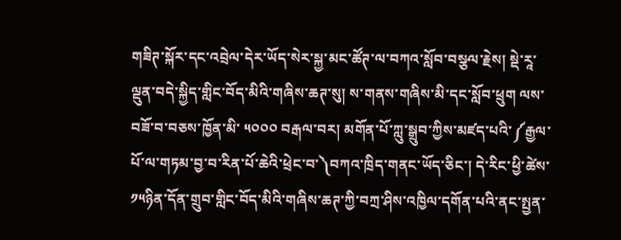གཟིཊ་སྐོར་དང་འབྲེལ་དེར་ཡོད་སེར་སྐྱ་མང་ཚོཊ་ལ་བཀའ་སློབ་བསྩལ་རྗེས། སྡེ་རཱ་ལྡུན་བདེ་སྐྱིད་གླིང་བོད་མིའི་གཞིས་ཆཊ་སུ། ས་གནས་གཞིས་མི་དང་སློབ་ཕྲུག ལས་བཟོ་བ་བཅས་ཁྱོན་མི་ ༥༠༠༠ བརྒལ་བར། མགོན་པོ་ཀླུ་སྒྲུབ་ཀྱིས་མཛད་པའི་༼རྒྱལ་པོ་ལ་གཏམ་བྱ་བ་རིན་པོ་ཆེའི་ཕྲེང་བ་༽བཀའ་ཁྲིད་གནང་ཡོད་ཅིང་། དེ་རིང་ཕྱི་ཚེས་༡༥ཉིན་དོན་གྲུབ་གླིང་བོད་མིའི་གཞིས་ཆཊ་ཀྱི་བཀྲ་ཤིས་འཁྱིལ་དགོན་པའི་ནང་སྤྱན་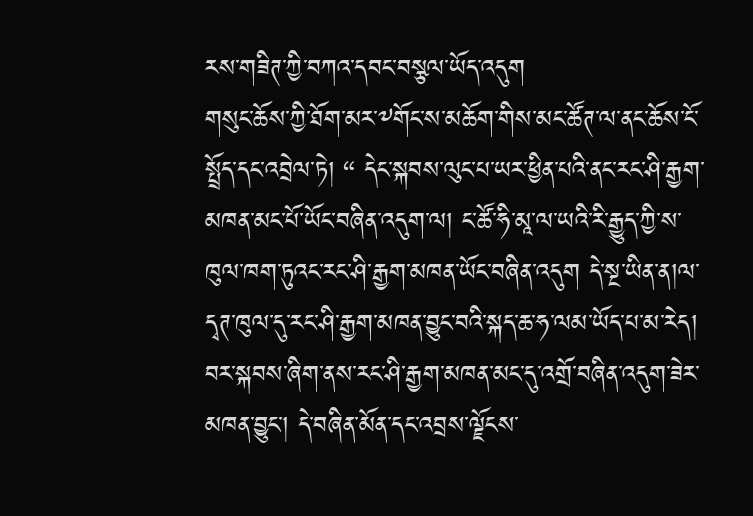རས་གཟིཊ་ཀྱི་བཀའ་དབང་བསྩལ་ཡོད་འདུག
གསུང་ཆོས་ཀྱི་ཐོག་མར་༸གོང་ས་མཆོག་གིས་མང་ཚོཊ་ལ་ནང་ཆོས་ངོ་སྤྲོད་དང་འབྲེལ་ཏེ། “ དེང་སྐབས་ལུང་པ་ཡར་ཕྱིན་པའི་ནང་རང་ཤི་རྒྱག་མཁན་མང་པོ་ཡོང་བཞིན་འདུག་ལ། ང་ཚོ་ཧི་མཱ་ལ་ཡའི་རི་རྒྱུད་ཀྱི་ས་ཁུལ་ཁག་ཏུའང་རང་ཤི་རྒྱག་མཁན་ཡོང་བཞིན་འདུག དེ་སྔ་ཡིན་ན།ལ་དྭཊ་ཁུལ་དུ་རང་ཤི་རྒྱག་མཁན་བྱུང་བའི་སྐད་ཆ་ཧ་ལམ་ཡོད་པ་མ་རེད། བར་སྐབས་ཞིག་ནས་རང་ཤི་རྒྱག་མཁན་མང་དུ་འགྲོ་བཞིན་འདུག་ཟེར་མཁན་བྱུང་། དེ་བཞིན་མོན་དང་འབྲས་ལྗོངས་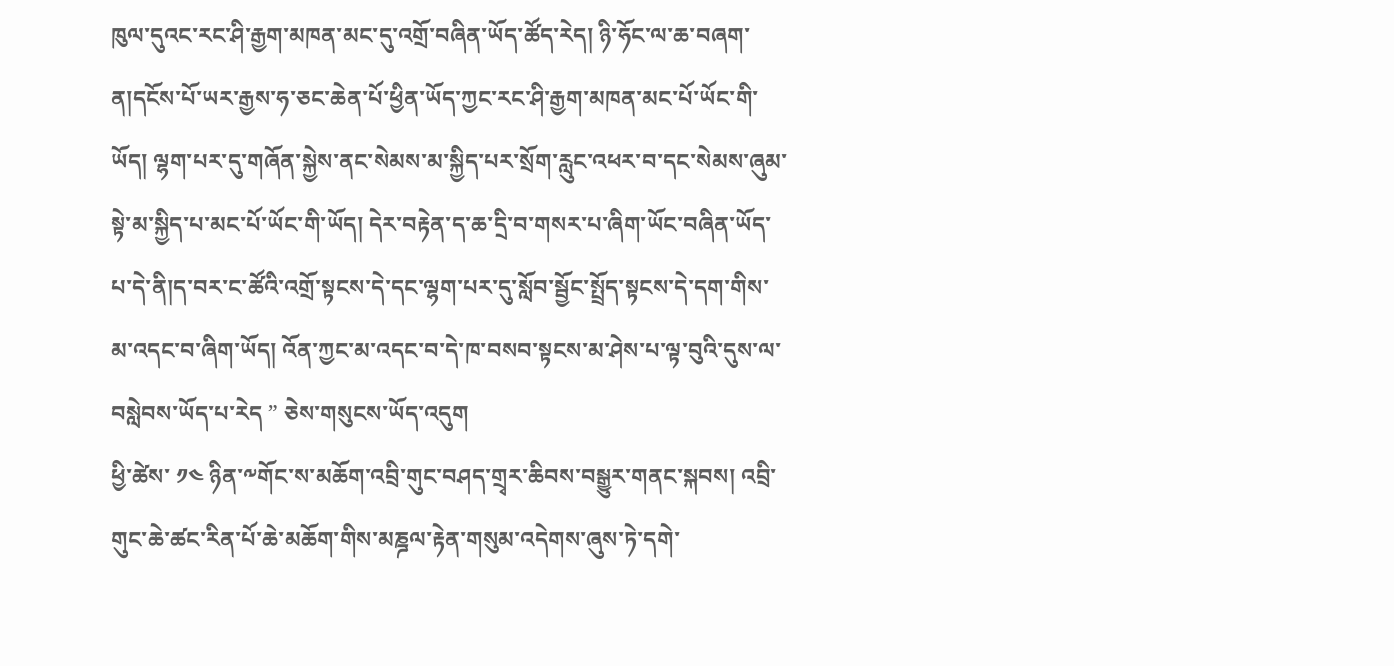ཁུལ་དུའང་རང་ཤི་རྒྱག་མཁན་མང་དུ་འགྲོ་བཞིན་ཡོད་ཚོད་རེད། ཉི་ཧོང་ལ་ཆ་བཞག་ན།དངོས་པོ་ཡར་རྒྱས་ཧ་ཅང་ཆེན་པོ་ཕྱིན་ཡོད་ཀྱང་རང་ཤི་རྒྱག་མཁན་མང་པོ་ཡོང་གི་ཡོད། ལྷག་པར་དུ་གཞོན་སྐྱེས་ནང་སེམས་མ་སྐྱིད་པར་སྲོག་རླུང་འཕར་བ་དང་སེམས་ཞུམ་སྟེ་མ་སྐྱིད་པ་མང་པོ་ཡོང་གི་ཡོད། དེར་བརྟེན་ད་ཆ་དྲི་བ་གསར་པ་ཞིག་ཡོང་བཞིན་ཡོད་པ་དེ་ནི།ད་བར་ང་ཚོའི་འགྲོ་སྟངས་དེ་དང་ལྷག་པར་དུ་སློབ་སྦྱོང་སྤྲོད་སྟངས་དེ་དག་གིས་མ་འདང་བ་ཞིག་ཡོད། འོན་ཀྱང་མ་འདང་བ་དེ་ཁ་བསབ་སྟངས་མ་ཤེས་པ་ལྟ་བུའི་དུས་ལ་བསླེབས་ཡོད་པ་རེད ” ཅེས་གསུངས་ཡོད་འདུག
ཕྱི་ཚེས་ ༡༤ ཉིན་༸གོང་ས་མཆོག་འབྲི་གུང་བཤད་གྲྭར་ཆིབས་བསྒྱུར་གནང་སྐབས། འབྲི་གུང་ཆེ་ཚང་རིན་པོ་ཆེ་མཆོག་གིས་མཎྜལ་རྟེན་གསུམ་འདེགས་ཞུས་ཏེ་དགེ་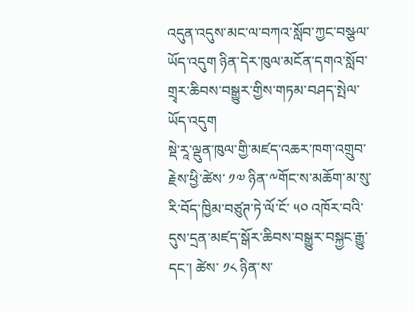འདུན་འདུས་མང་ལ་བཀའ་སློབ་ཀྱང་བསྩལ་ཡོད་འདུག ཉིན་དེར་ཁུལ་མངོན་དགའ་སློབ་གྲྭར་ཆིབས་བསྒྱུར་གྱིས་གཏམ་བཤད་སྤེལ་ཡོད་འདུག
སྡེ་རཱ་ལྡུན་ཁུལ་གྱི་མཛད་འཆར་ཁག་འགྲུབ་རྗེས་ཕྱི་ཚེས་ ༡༧ ཉིན་༸གོང་ས་མཆོག་མ་སུ་རི་བོད་ཁྱིམ་བཙུཊ་ཏེ་ལོ་ངོ་ ༥༠ འཁོར་བའི་དུས་དྲན་མཛད་སྒོར་ཆིབས་བསྒྱུར་བསྐྱང་རྒྱུ་དང་། ཚེས་ ༡༨ ཉིན་ས་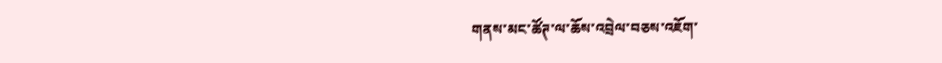གནས་མང་ཚོཊ་ལ་ཆོས་འབྲེལ་བཅས་འཇོག་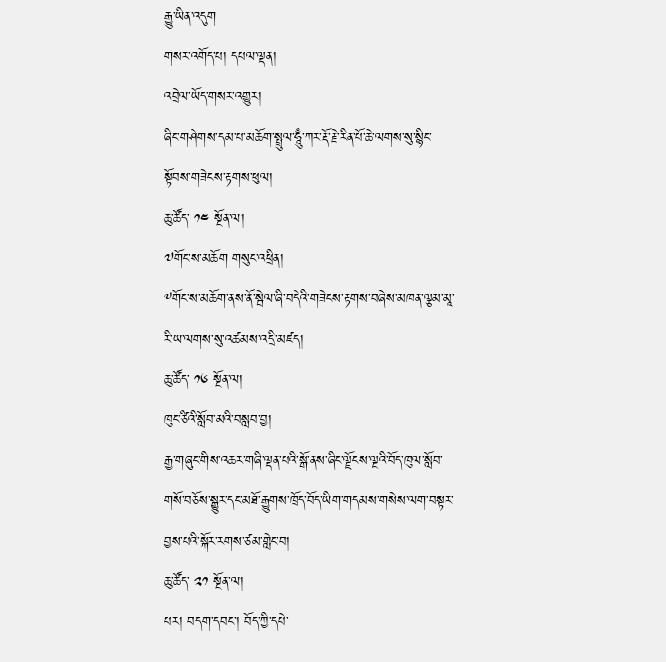རྒྱུ་ཡིན་འདུག
གསར་འགོད་པ། དཔལ་ལྡན།
འབྲེལ་ཡོད་གསར་འགྱུར།
ཞིང་གཤེགས་དམ་པ་མཆོག་སྤྲུལ་ཧཱུྃ་ཀར་རྡོ་རྗེ་རིན་པོ་ཆེ་ལགས་སུ་སྙིང་སྟོབས་གཟེངས་རྟགས་ཕུལ།
ཆུ་ཚོད་ ༡༤ སྔོན་ལ།
༧གོང་ས་མཆོག གསུང་འཕྲིན།
༸གོང་ས་མཆོག་ནས་ནོ་སྦེལ་ཞི་བདེའི་གཟེངས་རྟགས་བཞེས་མཁན་ལྕམ་མཱ་རི་ཡ་ལགས་སུ་འཚམས་འདྲི་མཛད།
ཆུ་ཚོད་ ༡༦ སྔོན་ལ།
ཁུང་ཙིའི་སློབ་མའི་བསླབ་བྱ།
རྒྱ་གཞུང་གིས་འཆར་གཞི་ལྡན་པའི་སྒོ་ནས་ཞིང་ལྗོངས་ལྔའི་བོད་ཁུལ་སློབ་གསོ་བཅོས་སྒྱུར་དང་མཐོ་རྒྱུགས་ཁྲོད་བོད་ཡིག་གདམས་གསེས་ལག་བསྟར་བྱས་པའི་སྐོར་རགས་ཙམ་གླེང་བ།
ཆུ་ཚོད་ ༢༡ སྔོན་ལ།
པར། བདག་དབང་། བོད་ཀྱི་དཔེ་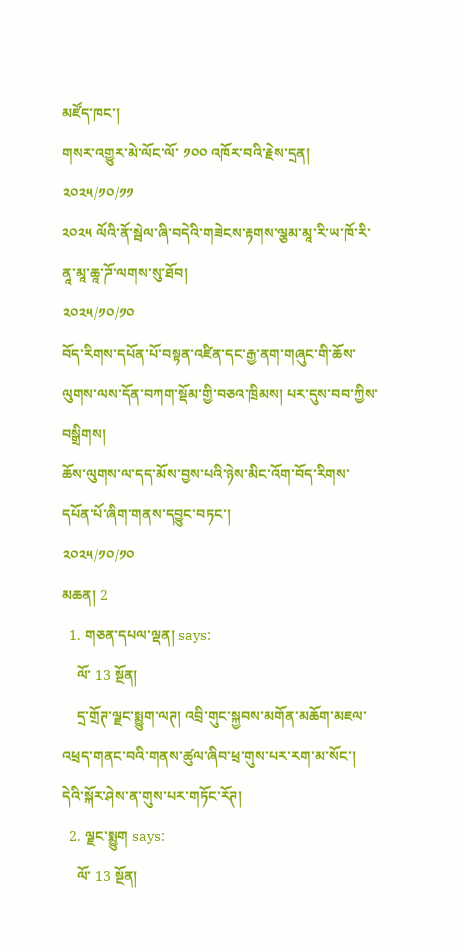མཛོད་ཁང་།
གསར་འགྱུར་མེ་ལོང་ལོ་ ༡༠༠ འཁོར་བའི་རྗེས་དྲན།
༢༠༢༥/༡༠/༡༡
༢༠༢༥ ལོའི་ནོ་སྦེལ་ཞི་བདེའི་གཟེངས་རྟགས་ལྕམ་མཱ་རི་ཡ་ཁོ་རི་ནཱ་མཱ་ཆཱ་ཌོ་ལགས་སུ་ཐོབ།
༢༠༢༥/༡༠/༡༠
བོད་རིགས་དཔོན་པོ་བསྟན་འཛིན་དང་རྒྱ་ནག་གཞུང་གི་ཆོས་ལུགས་ལས་དོན་བཀག་སྡོམ་གྱི་བཅའ་ཁྲིམས། པར་དུས་བབ་ཀྱིས་བསྒྲིགས།
ཆོས་ལུགས་ལ་དད་མོས་བྱས་པའི་ཉེས་མིང་འོག་བོད་རིགས་དཔོན་པོ་ཞིག་གནས་དབྱུང་བཏང་།
༢༠༢༥/༡༠/༡༠
མཆན། 2
  1. གཅན་དཔལ་ལྡན། says:
    ལོ་ 13 སྔོན།
    དྲ་གྲོཊ་ལྗང་སྨྱུག་ལཊ། འབྲི་གུང་སྐྱབས་མགོན་མཆོག་མཇལ་འཕྲད་གནང་བའི་གནས་ཚུལ་ཞིབ་ཕྲ་གུས་པར་རག་མ་སོང་། དེའི་སྐོར་ཤེས་ན་གུས་པར་གཏོང་རོཊ།
  2. ལྗང་སྨྱུག says:
    ལོ་ 13 སྔོན།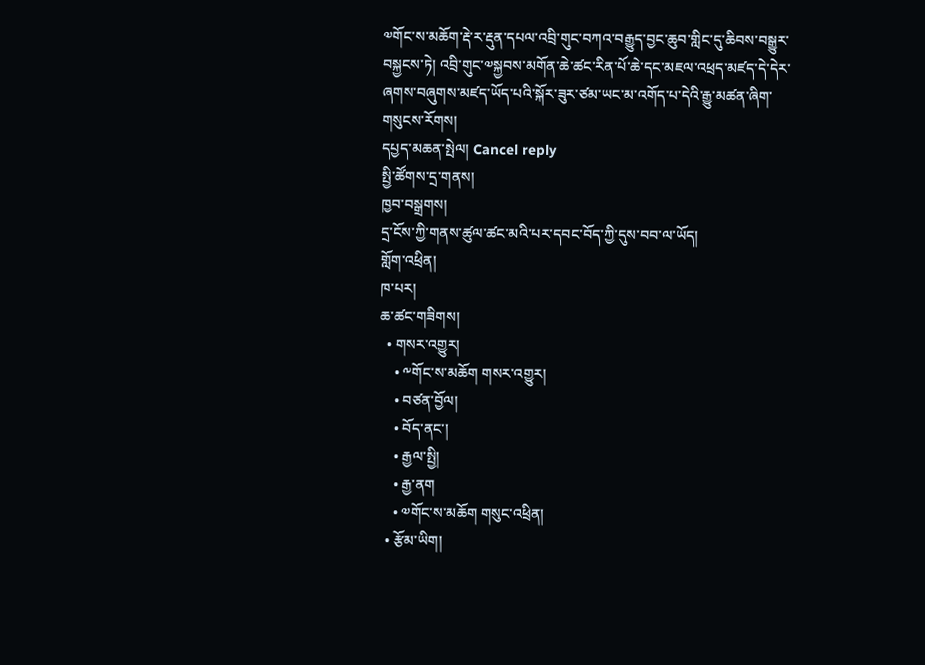༧གོང་ས་མཆོག་རྡེ་ར་རྡུན་དཔལ་འབྲི་གུང་བཀའ་བརྒྱུད་བྱང་ཆུབ་གླིང་དུ་ཆིབས་བསྒྱུར་བསྐྱངས་ཏེ། འབྲི་གུང་༧སྐྱབས་མགོན་ཆེ་ཚང་རིན་པོ་ཆེ་དང་མཇལ་འཕྲད་མཛད་དེ་དེར་ཞགས་བཞུགས་མཛད་ཡོད་པའི་སྐོར་ཟུར་ཙམ་ཡང་མ་འགོད་པ་དེའི་རྒྱུ་མཚན་ཞིག་གསུངས་རོགས།
དཔྱད་མཆན་སྤེལ། Cancel reply
སྤྱི་ཚོགས་དྲ་གནས།
ཁྱབ་བསྒྲགས།
དྲ་ངོས་ཀྱི་གནས་ཚུལ་ཚང་མའི་པར་དབང་བོད་ཀྱི་དུས་བབ་ལ་ཡོད།
གློག་འཕྲིན།
ཁ་པར།
ཆ་ཚང་གཟིགས།
  • གསར་འགྱུར།
    • ༸གོང་ས་མཆོག གསར་འགྱུར།
    • བཙན་བྱོལ།
    • བོད་ནང་།
    • རྒྱལ་སྤྱི།
    • རྒྱ་ནག
    • ༧གོང་ས་མཆོག གསུང་འཕྲིན།
  • རྩོམ་ཡིག།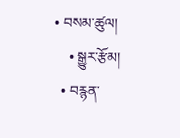• བསམ་ཚུལ།
    • སྒྱུར་རྩོམ།
  • བརྙན་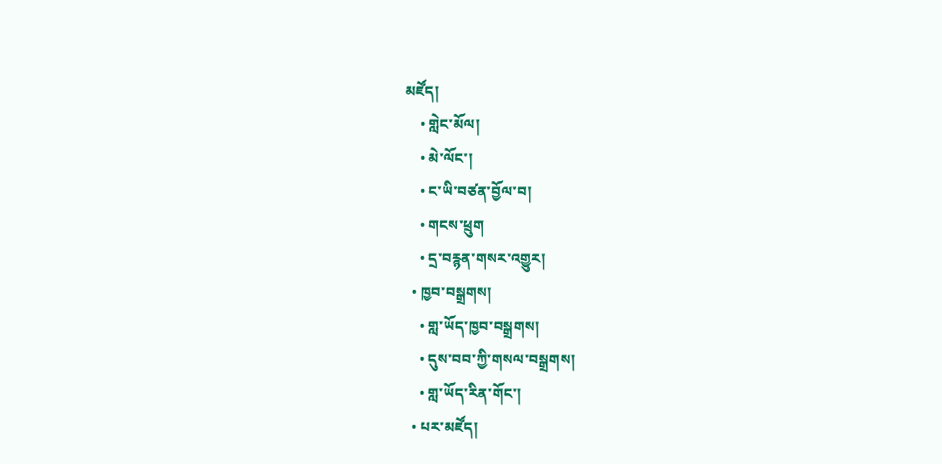མཛོད།
    • གླེང་མོལ།
    • མེ་ལོང་།
    • ང་ཡི་བཙན་བྱོལ་བ།
    • གངས་ཕྲུག
    • དྲ་བརྙན་གསར་འགྱུར།
  • ཁྱབ་བསྒྲགས།
    • གླ་ཡོད་ཁྱབ་བསྒྲགས།
    • དུས་བབ་ཀྱི་གསལ་བསྒྲགས།
    • གླ་ཡོད་རིན་གོང་།
  • པར་མཛོད།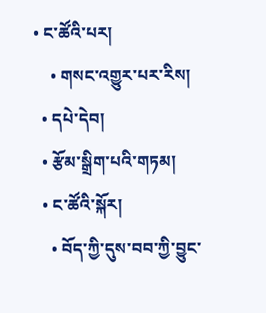• ང་ཚོའི་པར།
    • གསང་འགྱུར་པར་རིས།
  • དཔེ་དེབ།
  • རྩོམ་སྒྲིག་པའི་གཏམ།
  • ང་ཚོའི་སྐོར།
    • བོད་ཀྱི་དུས་བབ་ཀྱི་བྱུང་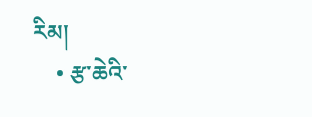རིམ།
    • རྩ་ཆེའི་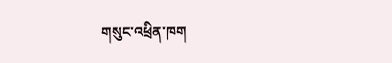གསུང་འཕྲིན་ཁག